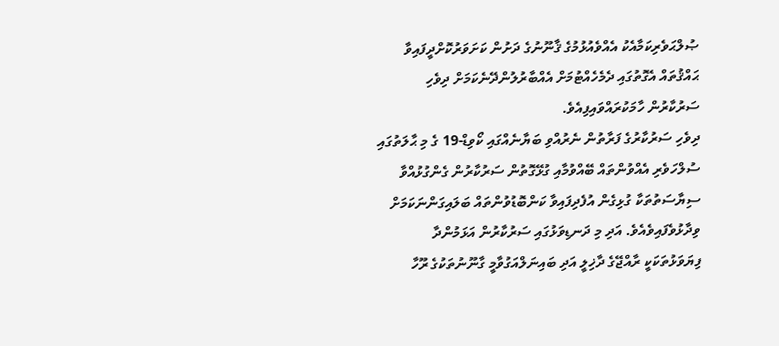ޞުލްޙަވެރިކަމާއެކު އެއްވެއުޅުމުގެ ޤާނޫނުގެ ދަށުން ކަށަވަރުކޮށްދީފައިވާ ޙައްޤުތައް އެގޮތުގައި ދެމެހެއްޓުމަށް އެއްބާރުލުންދޭނެކަމަށް ދިވެހި ސަރުކާރުން ހާމަކުރައްވައިފިއެވެ.
ދިވެހި ސަރުކާރުގެ ފަރާތުން ނެރުއްވި ބަޔާނެއްގައި ކޯވިޑް-19 ގެ މި ޙާލަތުގައި ސުލްހަވެރި އެއްވުންތައް ބޭއްވުމާއި ގުޅޭގޮތުން ސަރުކާރުން ގެންގުޅުއްވާ ސިޔާސަތުތަކާ ގުޅިގެން އުފެދިފައިވާ ކަންބޮޑުވުންތައް ބަލައިގަންނަކަމަށް ވިދާޅުވެފައިވެއެވެ. އަދި މި ދަނޑިވަޅުގައި ސަރުކާރުން އަޅަމުންދާ ފިޔަވަޅުތަކަކީ ރާއްޖޭގެ ދާޚިލީ އަދި ބައިނަލްއަގުވާމީ ގާނޫނުތަކުގެ ރޫހާ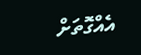އެއްގޮތަށް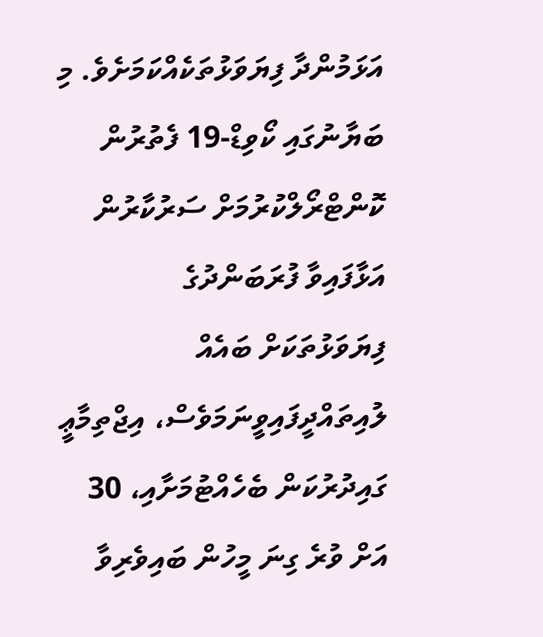އަޅަމުންދާ ފިޔަވަޅުތަކެއްކަމަށެވެ. މި ބަޔާނުގައި ކޯވިޑް-19 ފެތުރުން ކޮންޓްރޯލްކުރުމަށް ސަރުކާރުން އަޅާފައިވާ ފުރަބަންދުގެ ފިޔަވަޅުތަކަށް ބައެއް ލުއިތައްދީފައިވީނަމަވެސް، އިޖްތިމާޢީ ގައިދުރުކަން ބެހެއްޓުމަށާއި، 30 އަށް ވުރެ ގިނަ މީހުން ބައިވެރިވާ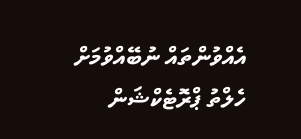އެއްވުންތައް ނުބޭއްވުމަށް ހެލްތު ޕްރޮޓެކްޝަން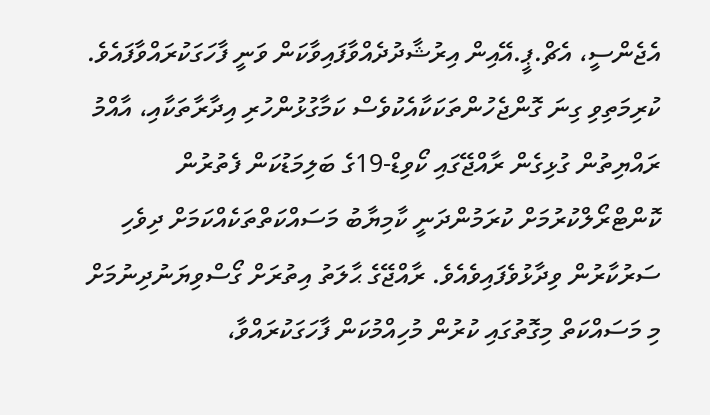އެޖެންސީ، އެޗް.ޕީ.އޭއިން އިރުޝާދުދެއްވާފައިވާކަން ވަނީ ފާހަގަކުރައްވާފައެވެ.
ކުރިމަތިވި ގިނަ ގޮންޖެހުންތަކަކާއެކުވެސް ކަމާގުޅުންހުރި އިދާރާތަކާއި، އާއްމު ރައްޔިތުން ގުޅިގެން ރާއްޖޭގައި ކޯވިޑް-19ގެ ބަލިމަޑުކަން ފެތުރުން ކޮންޓްރޯލްކުރުމަށް ކުރަމުންދަނީ ކާމިޔާބު މަސައްކަތްތަކެއްކަމަށް ދިވެހި ސަރުކާރުން ވިދާޅުވެފައިވެއެވެ. ރާއްޖޭގެ ޙާލަތު އިތުރަށް ގޯސްވިޔަނުދިނުމަށް މި މަސައްކަތް މިގޮތުގައި ކުރުން މުހިއްމުކަން ފާހަގަކުރައްވާ،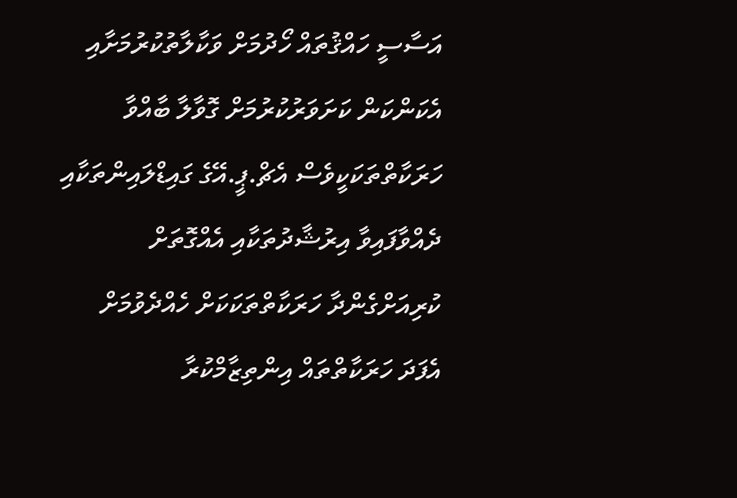އަސާސީ ހައްޤުތައް ހޯދުމަށް ވަކާލާތުކުރުމަށާއި އެކަންކަން ކަށަވަރުކުރުމަށް ގޮވާލާ ބާއްވާ ހަރަކާތްތަކަކީވެސް އެޗް.ޕީ.އޭގެ ގައިޑްލައިންތަކާއި ދެއްވާފައިވާ އިރުޝާދުތަކާއި އެއްގޮތަށް ކުރިއަށްގެންދާ ހަރަކާތްތަކަކަށް ހެއްދެވުމަށް އެފަދަ ހަރަކާތްތައް އިންތިޒާމްކުރާ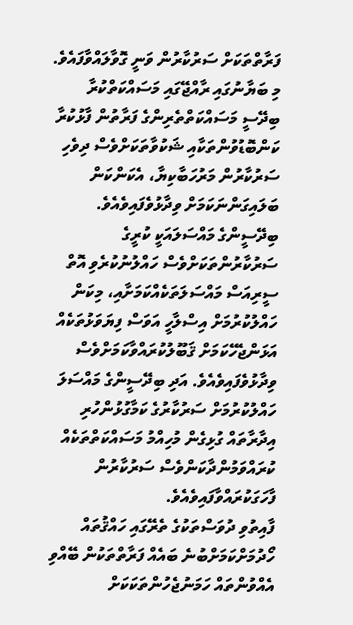ފަރާތްތަކަށް ސަރުކާރުން ވަނީ ގޮވާލައްވާފައެވެ.
މި ބަޔާނުގައި ރާއްޖޭގައި މަސައްކަތްކުރާ ބިދޭސީ މަސައްކަތްތެރިންގެ ފަރާތުން ފާޅުކުރާ ކަންބޮޑުވުންތަކާއި ޝަކުވާތަކަށްވެސް ދިވެހި ސަރުކާރުން މަރުހަބާކިޔާ، އެކަންކަން ބަލައިގަންނަކަމަށް ވިދާޅުވެފައިވެއެވެ. ބިދޭސީންގެ މައްސަލައަކީ ކުރީގެ ސަރުކާރުންތަކަށްވެސް ހައްލުނުކުރެވި އޮތް ސީރިއަސް މައްސަލަތަކެއްކަމަށާއި، މިކަން ހައްލުކުރުމަށް އިސްލާހީ އަވަސް ފިޔަވަޅުތަކެއް އަޅަންޖެހޭކަމަށް ޤަބޫލުކުރައްވާކަމަށްވެސް ވިދާޅުވެފައިވެއެވެ. އަދި ބިދޭސީންގެ މައްސަލަ ހައްލުކުރުމަށް ސަރުކާރުގެ ކަމާގުޅުންހުރި އިދާރާތައް ގުޅިގެން މުހިއްމު މަސައްކަތްތަކެއް ކުރައްވަމުންދާކަންވެސް ސަރުކާރުން ފާހަގަކުރައްވާފައިވެއެވެ.
ފާއިތުވި ދުވަސްތަކުގެ ތެރޭގައި ހައްޤުތައް ހޯދުމަށްކަމަށްބުނެ ބައެއް ފަރާތްތަކުން ބޭއްވި އެއްވުންތައް ހަމަނުޖެހުންތަކަކަށް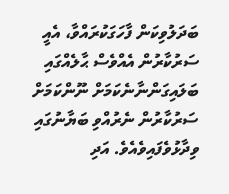ބަދަލުވިކަން ފާހަގަކުރައްވާ، އެއީ ސަރުކާރުން އެއްވެސް ޙާލެއްގައި ބަލައިގަންނާނެކަމަށް ނޫންކަމަށް ސަރުކާރުން ނެރުއްވި ބަޔާނުގައި ވިދާޅުވެފައިވެއެވެ. އަދި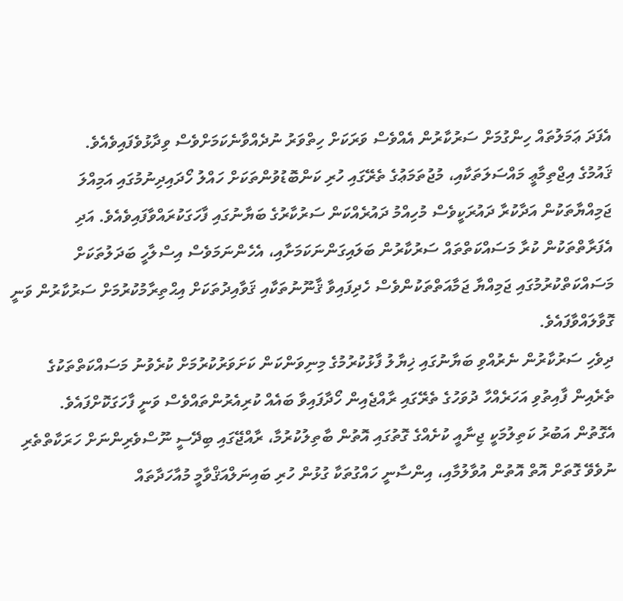އެފަދަ ޢަމަލުތައް ހިންގުމަށް ސަރުކާރުން އެއްވެސް ވަރަކަށް ހިތްވަރު ނުދެއްވާނެކަމަށްވެސް ވިދާޅުވެފައިވެއެވެ.
ޤައުމުގެ އިޖްތިމާޢީ މައްސަލަތަކާއި، މުޖުތަމަޢުގެ ތެރޭގައި ހުރި ކަންބޮޑުވުންތަކަށް ހައްލު ހޯދައިދިނުމުގައި އަމިއްލަ ޖަމިއްޔާތަކުން އަދާކުރާ ދައުރަކީވެސް މުހިއްމު ދައުރެއްކަން ސަރުކާރުގެ ބަޔާނުގައި ފާހަގަކުރައްވާފައިވެއެވެ. އަދި އެފަރާތްތަކުން ކުރާ މަސައްކަތްތައް ސަރުކާރުން ބަލައިގަންނަކަމަށާއި، އެހެންނަމަވެސް އިސްލާހީ ބަދަލުތަކަށް މަސައްކަތްކުރުމުގައި ޖަމިއްޔާ ޖަމާއަތްތަކުންވެސް ހެދިފައިވާ ޤާނޫނުތަކާއި ޤަވާއިދުތަކަށް އިޙްތިރާމުކުރުމަށް ސަރުކާރުން ވަނީ ގޮވާލައްވާފައެވެ.
ދިވެހި ސަރުކާރުން ނެރުއްވި ބަޔާނުގައި ޚިޔާލު ފާޅުކުރުމުގެ މިނިވަންކަން ކަށަވަރުކުރުމަށް ކުރެވުނު މަސައްކަތްތަކުގެ ތެރެއިން ފާއިތުވި އަހަރެއްހާ ދުވަހުގެ ތެރޭގައި ރާއްޖެއިން ހޯދާފައިވާ ބައެއް ކުރިއެރުންތައްވެސް ވަނީ ފާހަގަކޮށްފައެވެ.
އެގޮތުން އަބުރު ކަތިލުމަކީ ޖިނާއީ ކުށެއްގެ ގޮތުގައި އޮތުން ބާތިލުކުރުމާ، ރާއްޖޭގައި ބިދޭސީ ނޫސްވެރިންނަށް ހަރަކާތްތެރި ނުވެވޭ ގޮތަށް އޮތް އޮތުން އުވާލުމާއި، އިންސާނީ ހައްގުތަކާ ގުޅުން ހުރި ބައިނަލްއަޤްވާމީ މުއާހަދާތައް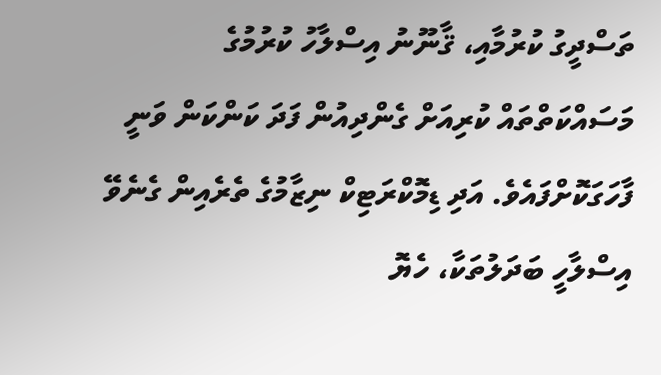ތަސްދީގު ކުރުމާއި، ޤާނޫނު އިސްލާހު ކުރުމުގެ މަސައްކަތްތައް ކުރިއަށް ގެންދިއުން ފަދަ ކަންކަން ވަނީ ފާހަގަކޮށްފައެވެ. އަދި ޑިމޮކްރަޓިކް ނިޒާމުގެ ތެރެއިން ގެނެވޭ އިސްލާހީ ބަދަލުތަކާ، ހެޔޮ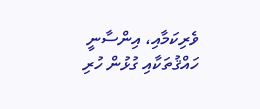ވެރިކަމާއި، އިންސާނީ ހައްޤުތަކާއި ގުޅުން ހުރި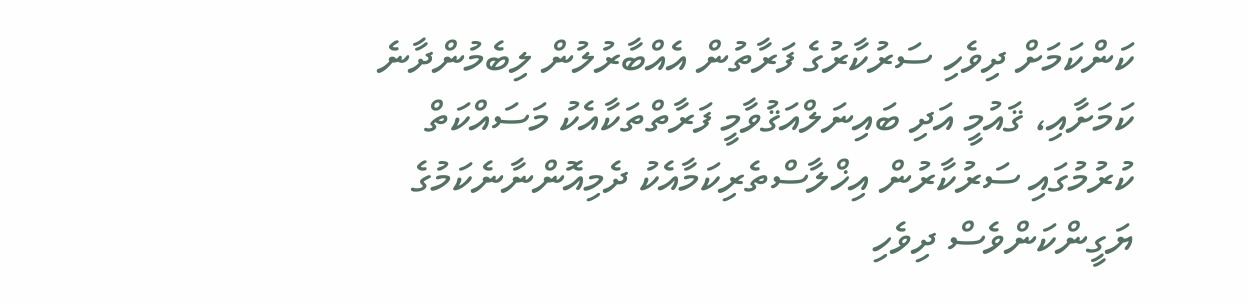ކަންކަމަށް ދިވެހި ސަރުކާރުގެ ފަރާތުން އެއްބާރުލުން ލިބެމުންދާނެ ކަމަށާއި، ޤައުމީ އަދި ބައިނަލްއަޤުވާމީ ފަރާތްތަކާއެކު މަސައްކަތް ކުރުމުގައި ސަރުކާރުން އިޚްލާސްތެރިކަމާއެކު ދެމިއޮންނާނެކަމުގެ ޔަގީންކަންވެސް ދިވެހި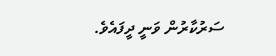ސަރުކާރުން ވަނީ ދީފައެވެ.